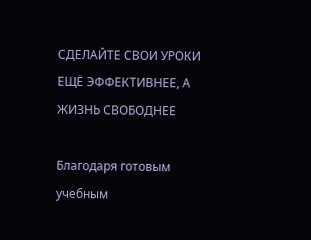СДЕЛАЙТЕ СВОИ УРОКИ ЕЩЁ ЭФФЕКТИВНЕЕ, А ЖИЗНЬ СВОБОДНЕЕ

Благодаря готовым учебным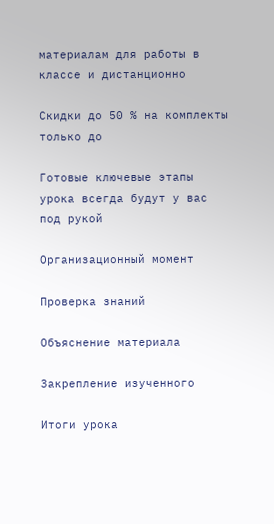материалам для работы в классе и дистанционно

Скидки до 50 % на комплекты
только до

Готовые ключевые этапы урока всегда будут у вас под рукой

Организационный момент

Проверка знаний

Объяснение материала

Закрепление изученного

Итоги урока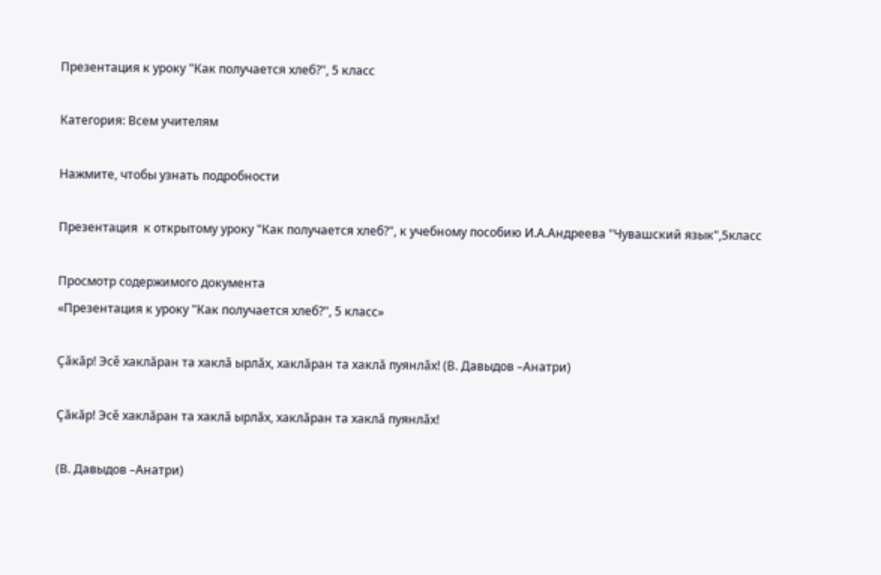Презентация к уроку "Как получается хлеб?", 5 класс

Категория: Всем учителям

Нажмите, чтобы узнать подробности

Презентация  к открытому уроку "Как получается хлеб?", к учебному пособию И.А.Андреева "Чувашский язык",5класс

Просмотр содержимого документа
«Презентация к уроку "Как получается хлеб?", 5 класс»

Çăкăр! Эсě хаклăран та хаклă ырлăх, хаклăран та хаклă пуянлăх! (В. Давыдов –Анатри)

Çăкăр! Эсě хаклăран та хаклă ырлăх, хаклăран та хаклă пуянлăх!

(В. Давыдов –Анатри)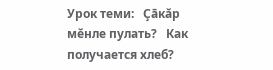Урок теми:   Çāкăр мĕнле пулать?   Как получается хлеб?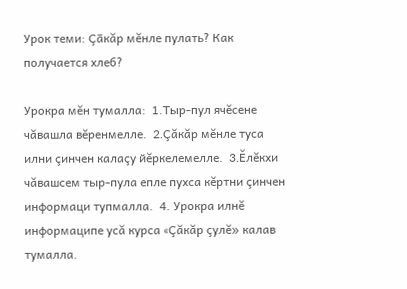Урок теми: Çāкăр мĕнле пулать? Как получается хлеб?

Урокра мĕн тумалла:  1.Тыр-пул ячĕсене чăвашла вĕренмелле.  2.Çăкăр мĕнле туса илни çинчен калаçу йĕркелемелле.  3.Ĕлĕкхи чăвашсем тыр-пула епле пухса кĕртни çинчен информаци тупмалла.  4. Урокра илнĕ информаципе усă курса «Çăкăр çулĕ» калав тумалла.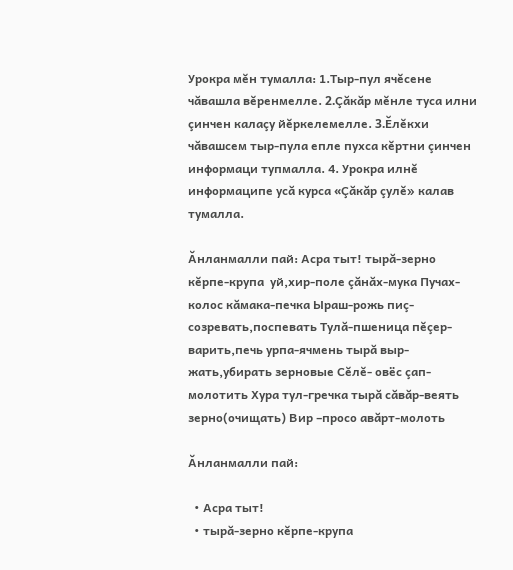Урокра мĕн тумалла: 1.Тыр-пул ячĕсене чăвашла вĕренмелле. 2.Çăкăр мĕнле туса илни çинчен калаçу йĕркелемелле. 3.Ĕлĕкхи чăвашсем тыр-пула епле пухса кĕртни çинчен информаци тупмалла. 4. Урокра илнĕ информаципе усă курса «Çăкăр çулĕ» калав тумалла.

Ăнланмалли пай: Асра тыт! тырă-зерно кĕрпе-крупа  уй,хир-поле çăнăх-мука Пучах-колос кăмака-печка Ыраш-рожь пиç-созревать,поспевать Тулă-пшеница пĕçер-варить,печь урпа-ячмень тырă выр-жать,убирать зерновые Сĕлĕ- овёс çап-молотить Хура тул-гречка тырă сăвăр-веять зерно(очищать) Вир –просо авăрт-молоть

Ăнланмалли пай:

  • Асра тыт!
  • тырă-зерно кĕрпе-крупа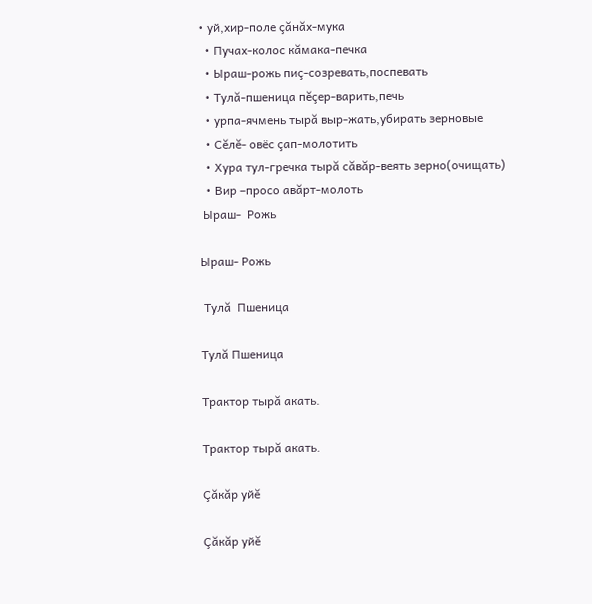• уй,хир-поле çăнăх-мука
  • Пучах-колос кăмака-печка
  • Ыраш-рожь пиç-созревать,поспевать
  • Тулă-пшеница пĕçер-варить,печь
  • урпа-ячмень тырă выр-жать,убирать зерновые
  • Сĕлĕ- овёс çап-молотить
  • Хура тул-гречка тырă сăвăр-веять зерно(очищать)
  • Вир –просо авăрт-молоть
 Ыраш-  Рожь

Ыраш- Рожь

 Тулă  Пшеница

Тулă Пшеница

Трактор тырă акать.

Трактор тырă акать.

Çăкăр уйĕ

Çăкăр уйĕ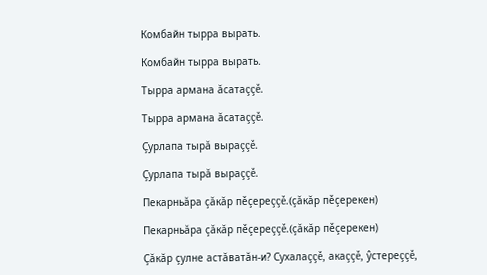Комбайн тырра вырать.

Комбайн тырра вырать.

Тырра армана ăсатаççě.

Тырра армана ăсатаççě.

Çурлапа тырă выраççě.

Çурлапа тырă выраççě.

Пекарньăра çăкăр пěçереççě.(çăкăр пěçерекен)

Пекарньăра çăкăр пěçереççě.(çăкăр пěçерекен)

Çăкăр çулне астăватăн-и? Сухалаççě, акаççě, ŷстереççě,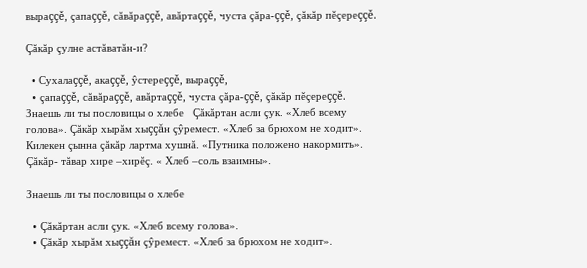выраççě, çапаççě, сăвăраççě, авăртаççě, чуста çăра-ççě, çăкăр пěçереççě.

Çăкăр çулне астăватăн-и?

  • Сухалаççě, акаççě, ŷстереççě, выраççě,
  • çапаççě, сăвăраççě, авăртаççě, чуста çăра-ççě, çăкăр пěçереççě.
Знаешь ли ты пословицы о хлебе   Çăкăртан асли çук. «Хлеб всему голова». Çăкăр хырăм хыççăн çŷремест. «Хлеб за брюхом не ходит». Килекен çынна çăкăр лартма хушнă. «Путника положено накормить». Çăкăр- тăвар хире –хирĕç. « Хлеб –соль взаимны».

Знаешь ли ты пословицы о хлебе

  • Çăкăртан асли çук. «Хлеб всему голова».
  • Çăкăр хырăм хыççăн çŷремест. «Хлеб за брюхом не ходит».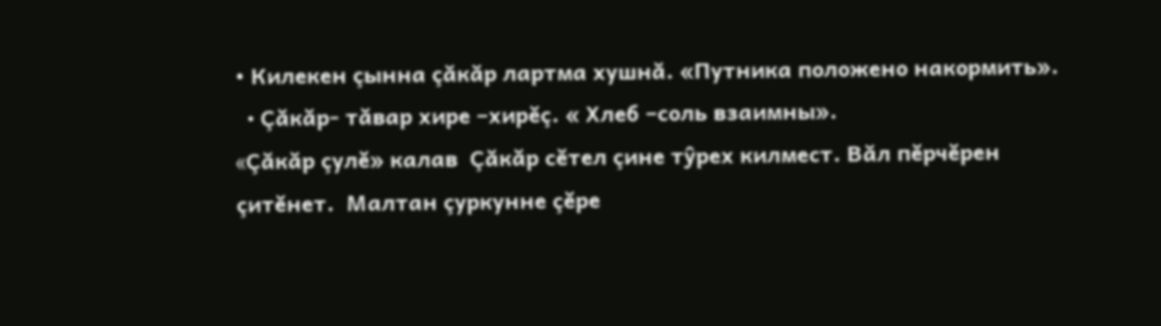• Килекен çынна çăкăр лартма хушнă. «Путника положено накормить».
  • Çăкăр- тăвар хире –хирĕç. « Хлеб –соль взаимны».
«Çăкăр çулĕ» калав  Çăкăр сĕтел çине тŷрех килмест. Вăл пĕрчĕрен çитĕнет.  Малтан çуркунне çĕре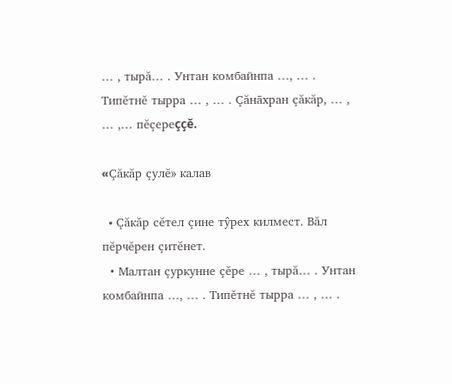… , тырă… . Унтан комбайнпа …, … . Типĕтнĕ тырра … , … . Çăнāхран çăкăр, … , … ,… пĕçереççĕ.

«Çăкăр çулĕ» калав

  • Çăкăр сĕтел çине тŷрех килмест. Вăл пĕрчĕрен çитĕнет.
  • Малтан çуркунне çĕре … , тырă… . Унтан комбайнпа …, … . Типĕтнĕ тырра … , … .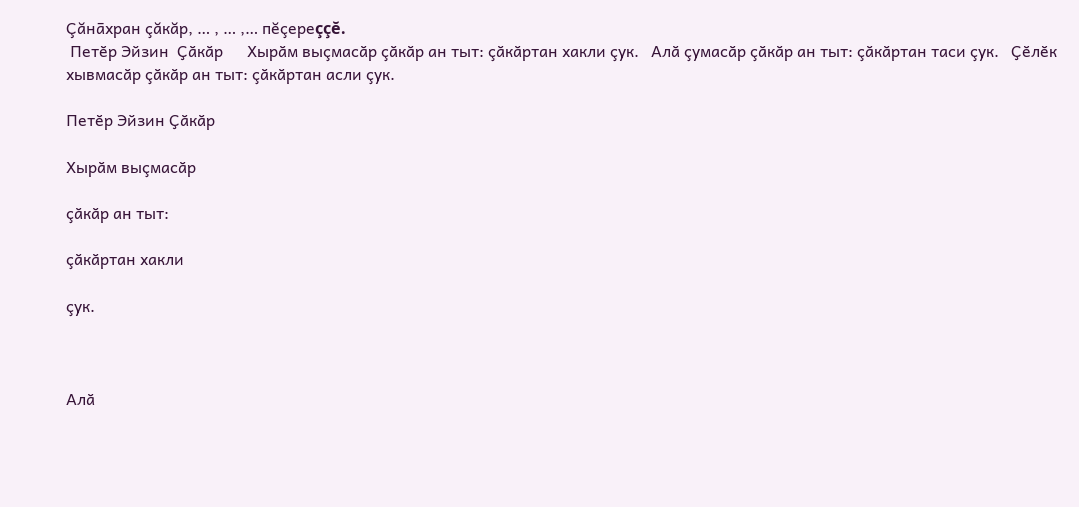Çăнāхран çăкăр, … , … ,… пĕçереççĕ.
 Петӗр Эйзин  Ҫӑкӑр      Хырӑм выçмасӑр çӑкӑр ан тыт: çӑкӑртан хакли çук.   Алӑ çумасӑр çӑкӑр ан тыт: çӑкӑртан таси çук.   Ҫӗлӗк хывмасӑр çӑкӑр ан тыт: çӑкӑртан асли çук.

Петӗр Эйзин Ҫӑкӑр

Хырӑм выçмасӑр

çӑкӑр ан тыт:

çӑкӑртан хакли

çук.



Алӑ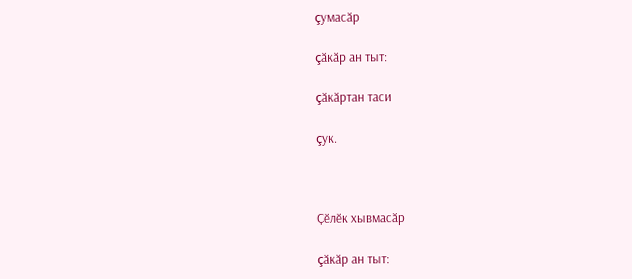çумасӑр

çӑкӑр ан тыт:

çӑкӑртан таси

çук.



Ҫӗлӗк хывмасӑр

çӑкӑр ан тыт: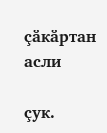çӑкӑртан асли

çук.